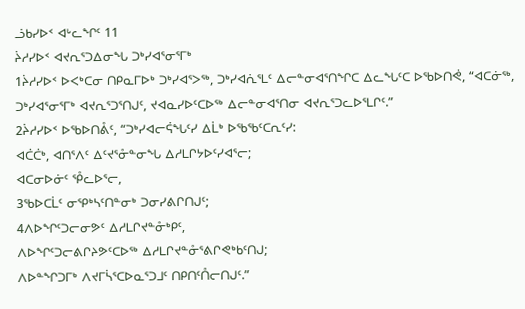ᓘᑲᓯᐅᑉ ᐊᒡᓚᖏᑦ 11
ᔩᓱᓯᐅᑉ ᐊᔪᕆᕐᑐᐃᓂᖓ ᑐᒃᓯᐊᕐᓂᕐᒥᒃ
1ᔩᓱᓯᐅᑉ ᐅᐸᒃᑕᓂ ᑎᑭᓇᒥᐅᒃ ᑐᒃᓯᐊᕐᐳᖅ, ᑐᒃᓯᐊᕇᕐᒪᑦ ᐃᓕᓐᓂᐊᕐᑎᖏᑕ ᐃᓚᖓᑦᑕ ᐅᖃᐅᑎᕚ, “ᐊᑕᓃᖅ, ᑐᒃᓯᐊᕐᓂᕐᒥᒃ ᐊᔪᕆᕐᑐᕐᑎᒍᑦ, ᔪᐊᓇᓯᐅᑦᑕᐅᖅ ᐃᓕᓐᓂᐊᕐᑎᓂ ᐊᔪᕆᕐᑐᓚᐅᕐᒪᒋᑦ.”
2ᔩᓱᓯᐅᑉ ᐅᖃᐅᑎᕔᑦ, “ᑐᒃᓯᐊᓕᕌᖓᑦᓯ ᐃᒫᒃ ᐅᖃᖃᑦᑕᕆᑦᓯ:
ᐊᑖᑖᒃ, ᐊᑎᕐᐱᑦ ᐃᑦᔪᕐᓁᓐᓂᖓ ᐃᓱᒪᒋᔭᐅᑦᓯᐊᕐᓕ;
ᐊᑕᓂᐅᓃᑦ ᕾᓚᐅᕐᓕ,
3ᖃᐅᑕᒫᑦ ᓂᕿᒃᓴᑦᑎᓐᓂᒃ ᑐᓂᓯᕕᒋᑎᒍᑦ;
4ᐱᐅᖏᑦᑐᓕᓂᕗᑦ ᐃᓱᒪᒋᔪᓐᓁᒃᑭᑦ,
ᐱᐅᖏᑦᑐᓕᕕᒋᔨᕗᑦᑕᐅᖅ ᐃᓱᒪᒋᔪᓐᓁᕐᕕᒋᕙᒃᑲᑦᑎᒍ;
ᐱᐅᓐᖏᑐᒥᒃ ᐱᔪᒥᓵᕐᑕᐅᓇᕐᑐᒧᑦ ᑎᑭᑎᑦᑍᓕᑎᒍᑦ.”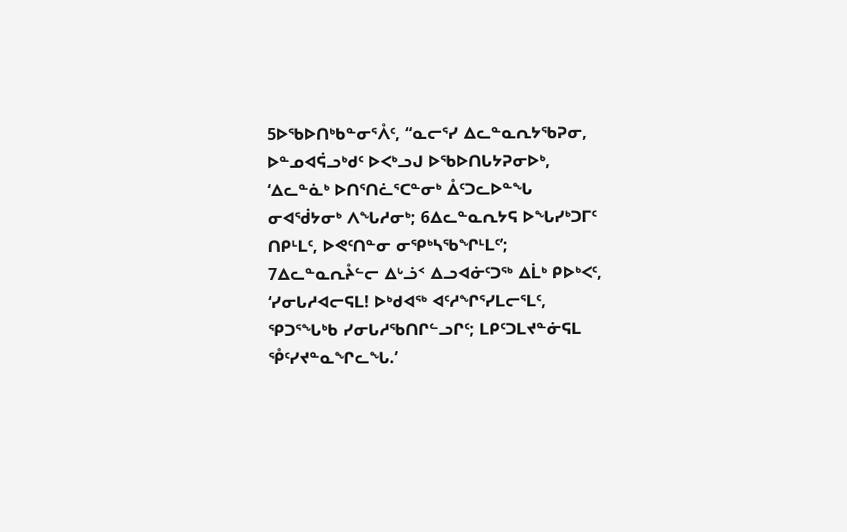5ᐅᖃᐅᑎᒃᑲᓐᓂᕐᐰᑦ, “ᓇᓕᕐᓯ ᐃᓚᓐᓇᕆᔭᖃᕈᓂ, ᐅᓐᓄᐊᕌᓗᒃᑯᑦ ᐅᐸᒃᓗᒍ ᐅᖃᐅᑎᒐᔭᕈᓂᐅᒃ, ‘ᐃᓚᓐᓈᒃ ᐅᑎᕐᑎᓛᕐᑕᓐᓂᒃ ᐂᑦᑐᓚᐅᓐᖓ ᓂᐊᖂᔭᓂᒃ ᐱᖓᓱᓂᒃ; 6ᐃᓚᓐᓇᕆᔭᕋ ᐅᖓᓯᒃᑐᒥᑦ ᑎᑭᒻᒪᑦ, ᐅᕙᑦᑎᓐᓂ ᓂᕿᒃᓴᖃᖏᒻᒪᑦ’; 7ᐃᓚᓐᓇᕆᔧᓪᓕ ᐃᒡᓘᑉ ᐃᓗᐊᓃᑦᑐᖅ ᐃᒫᒃ ᑭᐅᒃᐸᑦ, ‘ᓯᓂᒐᓱᐊᓕᕋᒪ! ᐅᒃᑯᐊᖅ ᐊᑦᓱᖏᕐᓯᒪᓕᕐᒪᑦ, ᕿᑐᕐᖓᒃᑲ ᓯᓂᒐᓱᖃᑎᒋᓪᓗᒋᑦ; ᒪᑭᑦᑐᒪᔪᓐᓃᕋᒪ ᕾᑦᓯᔪᓐᓇᖏᓚᖓ.’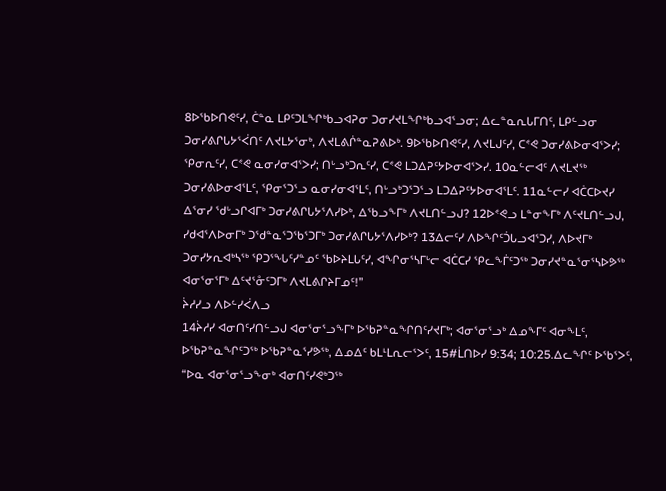8ᐅᖃᐅᑎᕙᑦᓯ, ᑖᓐᓇ ᒪᑭᑦᑐᒪᖏᒃᑲᓗᐊᕈᓂ ᑐᓂᓯᔪᒪᖏᒃᑲᓗᐊᕐᓗᓂ; ᐃᓚᓐᓇᕆᒐᒥᑎᑦ, ᒪᑭᓪᓗᓂ ᑐᓂᓯᕕᒋᒐᔭᕐᐹᑎᑦ ᐱᔪᒪᔭᕐᓂᒃ, ᐱᔪᒪᕕᒌᓐᓇᕈᕕᐅᒃ. 9ᐅᖃᐅᑎᕙᑦᓯ, ᐱᔪᒪᒍᑦᓯ, ᑕᕝᕙ ᑐᓂᓯᕕᐅᓂᐊᕐᐳᓯ; ᕿᓂᕆᑦᓯ, ᑕᕝᕙ ᓇᓂᓯᓂᐊᕐᐳᓯ; ᑎᒡᓗᒃᑐᕆᑦᓯ, ᑕᕝᕙ ᒪᑐᐃᕈᑦᔭᐅᓂᐊᕐᐳᓯ. 10ᓇᓪᓕᐊᑦ ᐱᔪᒪᔪᖅ ᑐᓂᓯᕕᐅᓂᐊᕐᒪᑦ, ᕿᓂᕐᑐᕐᓗ ᓇᓂᓯᓂᐊᕐᒪᑦ, ᑎᒡᓗᒃᑐᕐᑐᕐᓗ ᒪᑐᐃᕈᑦᔭᐅᓂᐊᕐᒪᑦ. 11ᓇᓪᓕᓯ ᐊᑖᑕᐅᔪᓯ ᐃᕐᓂᓯ ᖁᒡᓗᒋᐊᒥᒃ ᑐᓂᓯᕕᒋᒐᔭᕐᐱᓯᐅᒃ, ᐃᖃᓗᖕᒥᒃ ᐱᔪᒪᑎᓪᓗᒍ? 12ᐅᕝᕙᓗ ᒪᓐᓂᖕᒥᒃ ᐱᑦᔪᒪᑎᓪᓗᒍ, ᓯᑯᐊᕐᐱᐅᓂᒥᒃ ᑐᖁᓐᓇᕐᑐᖃᕐᑐᒥᒃ ᑐᓂᓯᕕᒋᒐᔭᕐᐱᓯᐅᒃ? 13ᐃᓕᑦᓯ ᐱᐅᖏᑦᑑᒐᓗᐊᕐᑐᓯ, ᐱᐅᔪᒥᒃ ᑐᓂᓯᔭᕆᐊᒃᓴᖅ ᕿᑐᕐᖓᑦᓯᓐᓄᑦ ᖃᐅᔨᒪᒐᑦᓯ, ᐊᖏᓂᕐᓴᒥᒡᓕ ᐊᑖᑕᓯ ᕿᓚᖕᒦᑦᑐᖅ ᑐᓂᓯᔪᓐᓇᕐᓂᕐᓴᐅᕗᖅ ᐊᓂᕐᓂᕐᒥᒃ ᐃᑦᔪᕐᓁᑦᑐᒥᒃ ᐱᔪᒪᕕᒋᔨᒥᓄᑦ!”
ᔩᓱᓯᓗ ᐱᐅᓪᓯᐹᐱᓗ
14ᔩᓱᓯ ᐊᓂᑎᑦᓯᑎᓪᓗᒍ ᐊᓂᕐᓂᕐᓗᖕᒥᒃ ᐅᖃᕈᓐᓇᖏᑎᑦᓯᔪᒥᒃ; ᐊᓂᕐᓂᕐᓗᒃ ᐃᓄᖕᒥᑦ ᐊᓂᖕᒪᑦ, ᐅᖃᕈᓐᓇᖏᑦᑐᖅ ᐅᖃᕈᓐᓇᕐᓯᕗᖅ, ᐃᓄᐃᑦ ᑲᒪᒻᒪᕆᓕᕐᐳᑦ, 15#ᒫᑎᐅᓯ 9:34; 10:25.ᐃᓚᖏᑦ ᐅᖃᕐᐳᑦ, “ᐅᓇ ᐊᓂᕐᓂᕐᓗᖕᓂᒃ ᐊᓂᑎᑦᓯᕙᒃᑐᖅ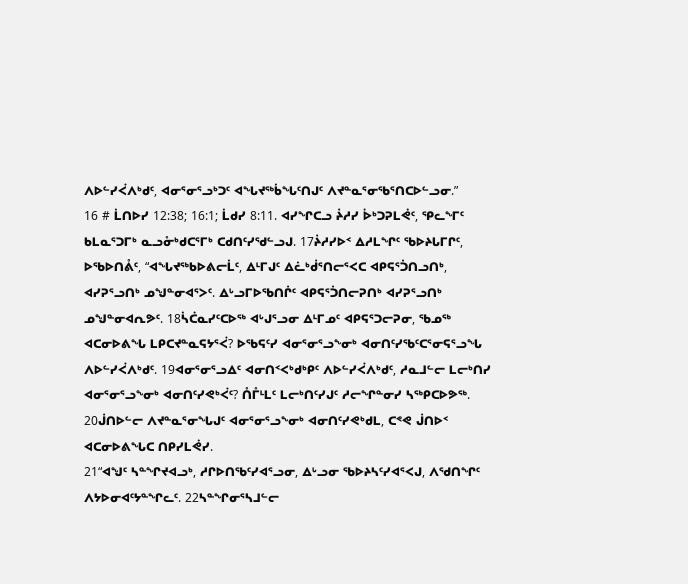ᐱᐅᓪᓯᐹᐱᒃᑯᑦ, ᐊᓂᕐᓂᕐᓗᒃᑐᑦ ᐊᖓᔪᖅᑳᖓᑦᑎᒍᑦ ᐱᔪᓐᓇᕐᓂᖃᕐᑎᑕᐅᓪᓗᓂ.”
16 # ᒫᑎᐅᓯ 12:38; 16:1; ᒫᑯᓯ 8:11. ᐊᓯᖏᑕᓗ ᔩᓱᓯ ᐆᒃᑐᕈᒪᕚᑦ, ᕿᓚᖕᒥᑦ ᑲᒪᓇᕐᑐᒥᒃ ᓇᓗᓁᒃᑯᑕᕐᒥᒃ ᑕᑯᑎᑦᓯᖁᓪᓗᒍ. 17ᔩᓱᓯᐅᑉ ᐃᓱᒪᖏᑦ ᖃᐅᔨᒐᒥᒋᑦ, ᐅᖃᐅᑎᕔᑦ, “ᐊᖓᔪᖅᑲᐅᕕᓕᒫᑦ, ᐃᒻᒥᒍᑦ ᐃᓛᒃᑰᕐᑎᓕᕐᐸᑕ ᐊᑭᕋᕐᑑᑎᓗᑎᒃ, ᐊᓯᕈᕐᓗᑎᒃ ᓄᖑᓐᓂᐊᕐᐳᑦ. ᐃᒡᓗᒥᐅᖃᑎᒌᑦ ᐊᑭᕋᕐᑑᑎᓕᕈᑎᒃ ᐊᓯᕈᕐᓗᑎᒃ ᓄᖑᓐᓂᐊᕆᕗᑦ. 18ᓵᑖᓇᓯᑦᑕᐅᖅ ᐊᒡᒍᕐᓗᓂ ᐃᒻᒥᓄᑦ ᐊᑭᕋᕐᑐᓕᕈᓂ, ᖃᓄᖅ ᐊᑕᓂᐅᕕᖓ ᒪᑭᑕᔪᓐᓇᕋᔭᕐᐹ? ᐅᖃᕋᑦᓯ ᐊᓂᕐᓂᕐᓗᖕᓂᒃ ᐊᓂᑎᑦᓯᖃᑦᑕᕐᓂᕋᕐᓗᖓ ᐱᐅᓪᓯᐹᐱᒃᑯᑦ. 19ᐊᓂᕐᓂᕐᓗᐃᑦ ᐊᓂᑎᑉᐸᒃᑯᒃᑭᑦ ᐱᐅᓪᓯᐹᐱᒃᑯᑦ, ᓱᓇᒧᓪᓕ ᒪᓕᒃᑎᓯ ᐊᓂᕐᓂᕐᓗᖕᓂᒃ ᐊᓂᑎᑦᓯᕙᒃᐹᑦ? ᑍᒤᒻᒪᑦ ᒪᓕᒃᑎᑦᓯᒍᑦ ᓱᓕᖏᓐᓂᓯ ᓴᖅᑭᑕᐅᕗᖅ. 20ᒎᑎᐅᓪᓕ ᐱᔪᓐᓇᕐᓂᖓᒍᑦ ᐊᓂᕐᓂᕐᓗᖕᓂᒃ ᐊᓂᑎᑦᓯᕙᒃᑯᒪ, ᑕᕝᕙ ᒎᑎᐅᑉ ᐊᑕᓂᐅᕕᖓᑕ ᑎᑭᓯᒪᕚᓯ.
21“ᐊᖑᑦ ᓴᓐᖏᔪᐊᓗᒃ, ᓱᒋᐅᑎᖃᑦᓯᐊᕐᓗᓂ, ᐃᒡᓗᓂ ᖃᐅᔨᓴᑦᓯᐊᕐᐸᒍ, ᐱᖁᑎᖏᑦ ᐱᔭᐅᓂᐊᑦᔭᓐᖏᓚᑦ. 22ᓴᓐᖏᓂᕐᓴᒧᓪᓕ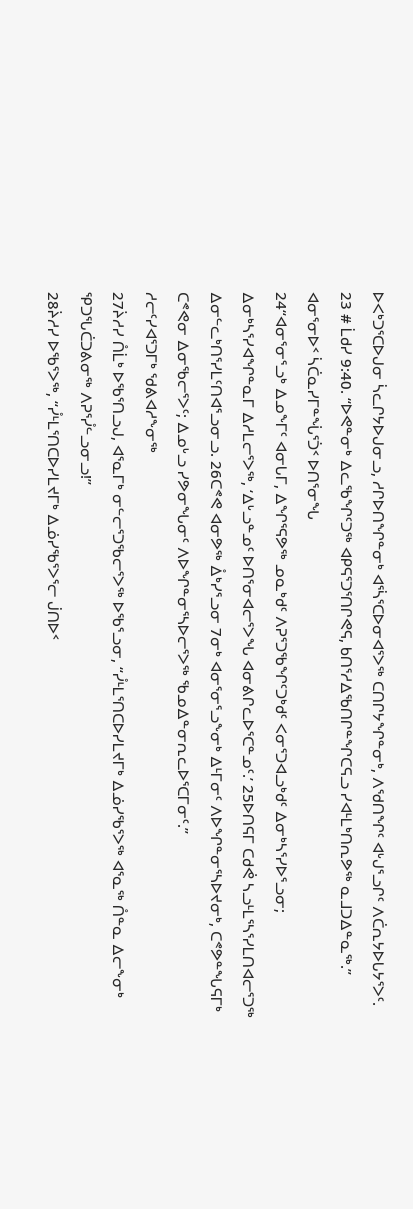ᐅᐸᒃᑐᕐᑕᐅᒍᓂ ᓵᓚᒋᔭᐅᒍᓂᓗ, ᓱᒋᐅᑎᖏᓐᓂᒃ ᐊᕐᓵᕐᑕᐅᓂᐊᕐᐳᖅ ᑕᑎᒋᔭᖏᓐᓂᒃ, ᐱᖁᑎᖏᑦ ᐊᒡᒍᕐᓗᒋᑦ ᐱᑖᕆᔭᐅᒐᔭᕐᐳᑦ.
23 # ᒫᑯᓯ 9:40. “ᐅᕙᓐᓂᒃ ᐃᓚᖃᖏᑦᑐᖅ ᐊᑭᕋᕐᑐᕐᑎᒋᕙᕋ, ᑲᑎᕐᓱᐃᖃᑎᒋᓐᖏᑕᕋᓗ ᓯᐊᒻᒪᒃᑎᕆᕗᖅ ᓇᒧᑐᐃᓐᓇᖅ.”
ᐊᓂᕐᓂᐅᑉ ᓵᑖᓇᓯᒥᓐᖔᕐᑑᑉ ᐅᑎᕐᓂᖓ
24“ᐊᓂᕐᓂᕐᓗᒃ ᐃᓄᖕᒥᑦ ᐊᓂᒐᒥ, ᐃᖏᕐᕋᕗᖅ ᓄᓇᒃᑯᑦ ᐱᕈᕐᑐᖃᖏᑦᑐᒃᑯᑦ ᐸᓂᕐᑐᐊᓗᒃᑯᑦ ᐃᓂᒃᓴᕐᓯᐅᕐᓗᓂ; ᐃᓂᒃᓴᕐᓯᐊᖏᓐᓇᒥ ᐃᓱᒪᓕᕐᐳᖅ, ‘ᐃᒡᓗᓐᓄᑦ ᐅᑎᕐᓂᐊᓕᕐᐳᖓ ᐊᓂᕕᒋᓚᐅᕐᑕᓐᓄᑦ.’ 25ᐅᑎᕋᒥ ᑕᑯᕚ ᓴᓗᒻᒪᕐᓴᕐᓯᒪᑎᐊᓕᕐᑐᖅ ᐃᓂᓪᓚᒃᑎᕐᓯᒪᑦᑎᐊᕐᓗᓂᓗ. 26ᑕᕝᕙ ᐊᓂᕗᖅ ᐂᒃᓯᕐᓗᓂ 7ᓂᒃ ᐊᓂᕐᓂᕐᓗᖕᓂᒃ ᐃᒻᒥᓂᑦ ᐱᐅᖏᓐᓂᕐᓴᐅᔪᓂᒃ, ᑕᕝᕗᓐᖓᕋᒥᒃ ᑕᕝᕙᓂ ᐃᓂᖃᓕᕐᐳᑦ; ᐃᓄᒡᓗ ᓯᕗᓂᖓᓂᑦ ᐱᐅᖏᓐᓂᕐᓴᐅᓕᕐᐳᖅ ᖃᓄᐃᓐᓂᕆᓚᐅᕐᑕᒥᓂᑦ.”
ᓱᓕᑦᓯᐊᕐᑐᒥᒃ ᖁᕕᐊᓱᖕᓂᖅ
27ᔩᓱᓯ ᑍᒫᒃ ᐅᖃᕐᑎᓗᒍ, ᐊᕐᓇᒥᒃ ᓂᓪᓕᕐᑐᖃᓕᕐᐳᖅ ᐅᖃᕐᓗᓂ, “ᓮᒻᒪᕐᑎᑕᐅᓯᒪᔪᒥᒃ ᐃᓅᓯᖃᕐᐳᖅ ᐊᕐᓇᖅ ᑍᓐᓇ ᐃᓕᖕᓂᒃ ᕿᑐᕐᒐᑖᑐᕕᓂᖅ ᐱᕈᕐᓮᓪᓗᓂᓗ!”
28ᔩᓱᓯ ᐅᖃᕐᐳᖅ, “ᓮᒻᒪᕐᑎᑕᐅᓯᒪᔪᒥᒃ ᐃᓅᓯᖃᕐᐳᕐᓕ ᒎᑎᐅᑉ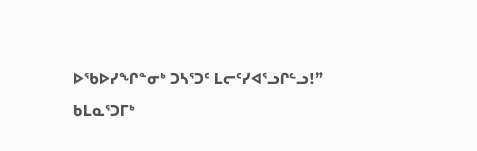ᐅᖃᐅᓯᖏᓐᓂᒃ ᑐᓴᕐᑐᑦ ᒪᓕᑦᓯᐊᕐᓗᒋᓪᓗ!”
ᑲᒪᓇᕐᑐᒥᒃ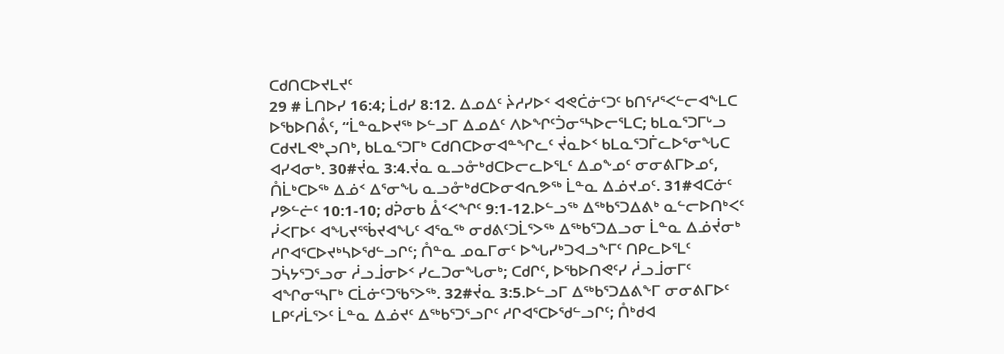ᑕᑯᑎᑕᐅᔪᒪᔪᑦ
29 # ᒫᑎᐅᓯ 16:4; ᒫᑯᓯ 8:12. ᐃᓄᐃᑦ ᔩᓱᓯᐅᑉ ᐊᕙᑖᓃᑦᑐᑦ ᑲᑎᕐᓱᕐᐸᓪᓕᐊᖕᒪᑕ ᐅᖃᐅᑎᕔᑦ, “ᒫᓐᓇᐅᔪᖅ ᐅᓪᓗᒥ ᐃᓄᐃᑦ ᐱᐅᖏᑦᑑᓂᕐᓴᐅᓕᕐᒪᑕ; ᑲᒪᓇᕐᑐᒥᒡᓗ ᑕᑯᔪᒪᕙᒃᖢᑎᒃ, ᑲᒪᓇᕐᑐᒥᒃ ᑕᑯᑎᑕᐅᓂᐊᓐᖏᓚᑦ ᔫᓇᐅᑉ ᑲᒪᓇᕐᑐᒦᓚᐅᕐᓂᖓᑕ ᐊᓯᐊᓂᒃ. 30#ᔫᓇ 3:4.ᔫᓇ ᓇᓗᓁᒃᑯᑕᐅᓕᓚᐅᕐᒪᑦ ᐃᓄᖕᓄᑦ ᓂᓂᕕᒥᐅᓄᑦ, ᑍᒫᒃᑕᐅᖅ ᐃᓅᑉ ᐃᕐᓂᖓ ᓇᓗᓁᒃᑯᑕᐅᓂᐊᕆᕗᖅ ᒫᓐᓇ ᐃᓅᔪᓄᑦ. 31#ᐊᑕᓃᑦ ᓯᕗᓪᓖᑦ 10:1-10; ᑯᕉᓂᑲ ᐂᑉᐸᖏᑦ 9:1-12.ᐅᓪᓗᖅ ᐃᖅᑲᕐᑐᐃᕕᒃ ᓇᓪᓕᐅᑎᒃᐸᑦ ᓰᐸᒥᐅᑦ ᐊᖓᔪᕐᖄᔪᐊᖓᑦ ᐊᕐᓇᖅ ᓂᑯᕕᑦᑐᒫᕐᐳᖅ ᐃᖅᑲᕐᑐᐃᓗᓂ ᒫᓐᓇ ᐃᓅᔫᓂᒃ ᓱᒋᐊᕐᑕᐅᔪᒃᓴᐅᖁᓪᓗᒋᑦ; ᑍᓐᓇ ᓄᓇᒥᓂᑦ ᐅᖓᓯᒃᑐᐊᓗᖕᒥᑦ ᑎᑭᓚᐅᕐᒪᑦ ᑐᓵᔭᕐᑐᕐᓗᓂ ᓲᓗᒨᓂᐅᑉ ᓯᓚᑐᓂᖓᓂᒃ; ᑕᑯᒋᑦ, ᐅᖃᐅᑎᕙᑦᓯ ᓲᓗᒨᓂᒥᑦ ᐊᖏᓂᕐᓴᒥᒃ ᑕᒫᓃᑦᑐᖃᕐᐳᖅ. 32#ᔫᓇ 3:5.ᐅᓪᓗᒥ ᐃᖅᑲᕐᑐᐃᕕᖕᒥ ᓂᓂᕕᒥᐅᑦ ᒪᑭᑦᓱᒫᕐᐳᑦ ᒫᓐᓇ ᐃᓅᔪᑦ ᐃᖅᑲᕐᑐᕐᓗᒋᑦ ᓱᒋᐊᕐᑕᐅᖁᓪᓗᒋᑦ; ᑍᒃᑯᐊ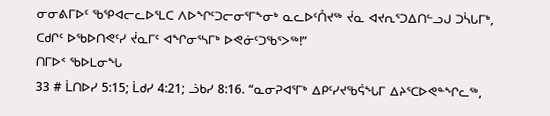ᓂᓂᕕᒥᐅᑦ ᖃᕿᐊᓕᓚᐅᕐᒪᑕ ᐱᐅᖏᑦᑐᓕᓂᕐᒥᖕᓂᒃ ᓇᓚᐅᑦᑍᔪᖅ ᔫᓇ ᐊᔪᕆᕐᑐᐃᑎᓪᓗᒍ ᑐᓵᒐᒥᒃ, ᑕᑯᒋᑦ ᐅᖃᐅᑎᕙᑦᓯ ᔫᓇᒥᑦ ᐊᖏᓂᕐᓴᒥᒃ ᐅᕙᓃᑦᑐᖃᕐᐳᖅ!”
ᑎᒥᐅᑉ ᖃᐅᒪᓂᖓ
33 # ᒫᑎᐅᓯ 5:15; ᒫᑯᓯ 4:21; ᓘᑲᓯ 8:16. “ᓇᓂᕈᐊᕐᒥᒃ ᐃᑭᑦᓯᔪᖃᕌᖓᒥ ᐃᔨᕐᑕᐅᕙᓐᖏᓚᖅ,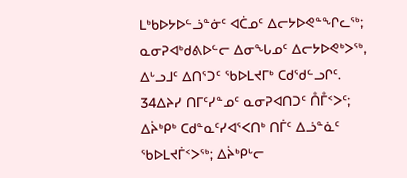ᒪᒃᑲᐅᔭᐅᓪᓘᓐᓃᑦ ᐊᑖᓄᑦ ᐃᓕᔭᐅᕙᓐᖏᓚᖅ; ᓇᓂᕈᐊᒃᑯᕕᐅᓪᓕ ᐃᓂᖓᓄᑦ ᐃᓕᔭᐅᕙᒃᐳᖅ, ᐃᒡᓗᒧᑦ ᐃᑎᕐᑐᑦ ᖃᐅᒪᔪᒥᒃ ᑕᑯᖁᓪᓗᒋᑦ. 34ᐃᔨᓯ ᑎᒥᑦᓯᓐᓄᑦ ᓇᓂᕈᐊᑎᑐᑦ ᑍᒤᑉᐳᑦ; ᐃᔩᒃᑭᒃ ᑕᑯᓐᓇᑦᓯᐊᕐᐸᑎᒃ ᑎᒦᑦ ᐃᓘᓐᓈᑦ ᖃᐅᒪᔪᒦᑉᐳᖅ; ᐃᔩᒃᑭᒡᓕ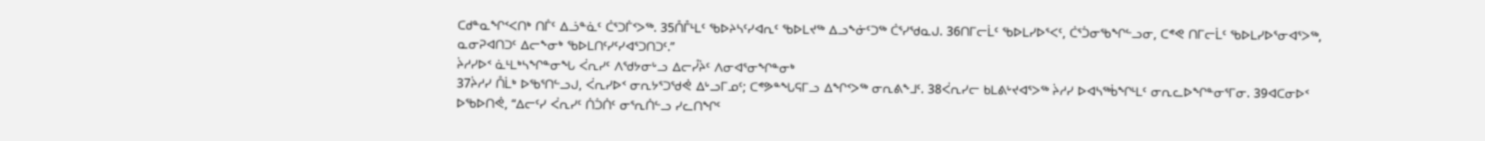ᑕᑯᓐᓇᖏᑉᐸᑎᒃ ᑎᒦᑦ ᐃᓘᓐᓈᑦ ᑖᕐᑐᒦᑉᐳᖅ. 35ᑍᒤᒻᒪᑦ ᖃᐅᔨᓴᑦᓯᐊᕆᑦ ᖃᐅᒪᔪᖅ ᐃᓗᖕᓃᑦᑐᖅ ᑖᕐᓯᖁᓇᒍ. 36ᑎᒥᓕᒫᑦ ᖃᐅᒪᓯᐅᕐᐸᑦ, ᑖᕐᑑᓂᖃᖏᓪᓗᓂ, ᑕᕝᕙ ᑎᒥᓕᒫᑦ ᖃᐅᒪᓯᐅᕐᓂᐊᕐᐳᖅ, ᓇᓂᕈᐊᑎᑐᑦ ᐃᓕᖕᓂᒃ ᖃᐅᒪᑎᑦᓯᑦᓯᐊᕐᑐᑎᑐᑦ.”
ᔩᓱᓯᐅᑉ ᓈᒻᒪᒃᓴᖏᓐᓂᖓ ᐹᕆᓯᑦ ᐱᖁᔭᓂᒡᓗ ᐃᓕᓮᔩᑦ ᐱᓂᐊᕐᓂᖏᓐᓂᒃ
37ᔩᓱᓯ ᑍᒫᒃ ᐅᖃᕐᑎᓪᓗᒍ, ᐹᕆᓯᐅᑉ ᓂᕆᔭᕐᑐᖁᕚ ᐃᒡᓗᒥᓄᑦ; ᑕᕝᕗᓐᖓᕋᒥᓗ ᐃᖏᑉᐳᖅ ᓂᕆᕕᖕᒧᑦ. 38ᐹᕆᓯᓕ ᑲᒪᕕᒡᔪᐊᕐᐳᖅ ᔩᓱᓯ ᐅᐊᓴᖅᑳᖏᒻᒪᑦ ᓂᕆᓚᐅᖏᓐᓂᕐᒥᓂ. 39ᐊᑕᓂᐅᑉ ᐅᖃᐅᑎᕚ, “ᐃᓕᑦᓯ ᐹᕆᓯᑦ ᑏᑑᑏᑦ ᓂᕐᕆᑏᓪᓗ ᓯᓚᑎᖏᑦ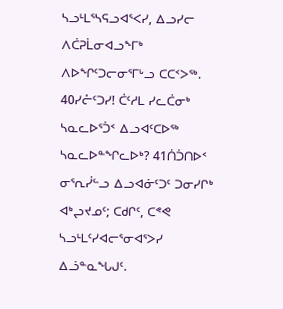ᓴᓗᒻᒪᕐᓴᕋᓗᐊᕐᐸᓯ, ᐃᓗᓯᓕ ᐱᑖᕈᒫᓂᐊᓗᖕᒥᒃ ᐱᐅᖏᑦᑐᓕᓂᕐᒥᒡᓗ ᑕᑕᑉᐳᖅ. 40ᓯᓔᑦᑐᓯ! ᑖᑦᓱᒪ ᓯᓚᑖᓂᒃ ᓴᓇᓚᐅᕐᑑᑉ ᐃᓗᐊᑦᑕᐅᖅ ᓴᓇᓚᐅᓐᖏᓚᐅᒃ? 41ᑏᑑᑎᐅᑉ ᓂᕐᕆᓰᓪᓗ ᐃᓗᐊᓃᑦᑐᑦ ᑐᓂᓯᒋᒃ ᐊᒃᖢᔪᓄᑦ; ᑕᑯᒋᑦ, ᑕᕝᕙ ᓴᓗᒻᒪᑦᓯᐊᓕᕐᓂᐊᕐᐳᓯ ᐃᓘᓐᓇᖓᒍᑦ.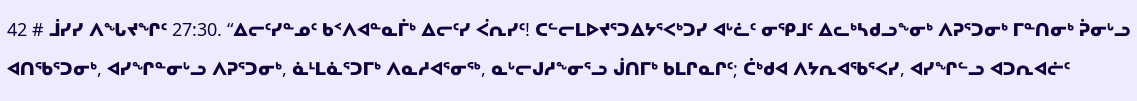42 # ᒨᓯᓯ ᐱᖓᔪᖏᑦ 27:30. “ᐃᓕᑦᓯᓐᓄᑦ ᑲᑉᐱᐊᓐᓇᒦᒃ ᐃᓕᑦᓯ ᐹᕆᓯᑦ! ᑕᓪᓕᒪᐅᔪᕐᑐᐃᔭᕐᐸᒃᑐᓯ ᐊᒡᓛᑦ ᓂᕿᒧᑦ ᐃᓚᒃᓴᑯᓗᖕᓂᒃ ᐱᕈᕐᑐᓂᒃ ᒥᓐᑎᓂᒃ ᕉᓂᒡᓗ ᐊᑎᖃᕐᑐᓂᒃ, ᐊᓯᖏᓐᓂᒡᓗ ᐱᕈᕐᑐᓂᒃ, ᓈᒻᒪᓈᕐᑐᒥᒃ ᐱᓇᓱᐊᕐᓂᖅ, ᓇᒡᓕᒍᓱᖕᓂᕐᓗ ᒎᑎᒥᒃ ᑲᒪᒋᓇᒋᑦ; ᑖᒃᑯᐊ ᐱᔭᕆᐊᖃᕐᐸᓯ, ᐊᓯᖏᓪᓗ ᐊᑐᕆᐊᓖᑦ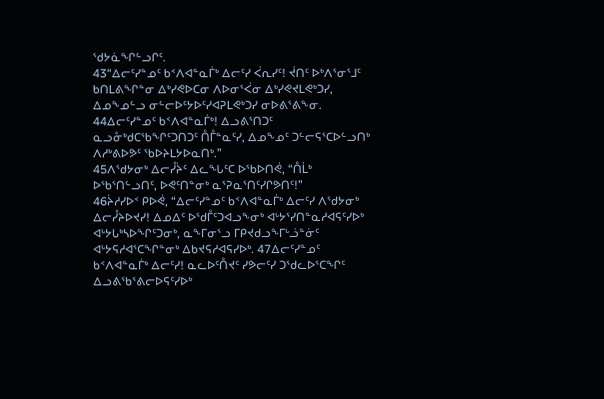ᖁᔭᓈᖏᓪᓗᒋᑦ.
43“ᐃᓕᑦᓯᓐᓄᑦ ᑲᑉᐱᐊᓐᓇᒦᒃ ᐃᓕᑦᓯ ᐹᕆᓯᑦ! ᔫᑎᑦ ᐅᒃᐱᕐᓂᕐᒧᑦ ᑲᑎᒪᕕᖏᓐᓂ ᐃᒃᓯᕙᐅᑕᓂ ᐱᐅᓂᕐᐹᓂ ᐃᒃᓯᕙᔪᒪᕙᒃᑐᓯ, ᐃᓄᖕᓄᓪᓗ ᓂᓪᓕᐅᑦᔭᐅᑦᓯᐊᕈᒪᕙᒃᑐᓯ ᓂᐅᕕᕐᕕᖕᓂ. 44ᐃᓕᑦᓯᓐᓄᑦ ᑲᑉᐱᐊᓐᓇᒦᒃ! ᐃᓗᕕᕐᑎᑐᑦ ᓇᓗᓁᒃᑯᑕᖃᖏᑦᑐᑎᑐᑦ ᑍᒤᓐᓇᑦᓯ, ᐃᓄᖕᓄᑦ ᑐᓪᓕᕋᕐᑕᐅᓪᓗᑎᒃ ᐱᓱᒃᕕᐅᕗᑦ ᖃᐅᔨᒪᔭᐅᓇᑎᒃ.”
45ᐱᖁᔭᓂᒃ ᐃᓕᓮᔩᑦ ᐃᓚᖓᑦᑕ ᐅᖃᐅᑎᕚ, “ᑍᒫᒃ ᐅᖃᕐᑎᓪᓗᑎᑦ, ᐅᕙᑦᑎᓐᓂᒃ ᓇᕐᕈᓇᕐᑎᑦᓯᒋᕗᑎᑦ!”
46ᔩᓱᓯᐅᑉ ᑭᐅᕚ, “ᐃᓕᑦᓯᓐᓄᑦ ᑲᑉᐱᐊᓐᓇᒦᒃ ᐃᓕᑦᓯ ᐱᖁᔭᓂᒃ ᐃᓕᓮᔨᐅᔪᓯ! ᐃᓄᐃᑦ ᐅᖁᒤᑦᑐᐊᓗᖕᓂᒃ ᐊᒡᔭᕐᓯᑎᓐᓇᓱᐊᕋᑦᓯᐅᒃ ᐊᒡᔭᒐᒃᓴᐅᖏᑦᑐᓂᒃ, ᓇᖕᒥᓂᕐᓗ ᒥᑭᔪᑯᓗᖕᒥᒡᓘᓐᓃᑦ ᐊᒡᔭᕋᓱᐊᕐᑕᖏᓐᓂᒃ ᐃᑲᔪᕋᓱᐊᕋᓯᐅᒃ. 47ᐃᓕᑦᓯᓐᓄᑦ ᑲᑉᐱᐊᓐᓇᒦᒃ ᐃᓕᑦᓯ! ᓇᓚᐅᑦᑍᔪᑦ ᓯᕗᓕᑦᓯ ᑐᖁᓚᐅᕐᑕᖏᑦ ᐃᓗᕕᖃᕐᕕᓕᐅᕋᑦᓯᐅᒃ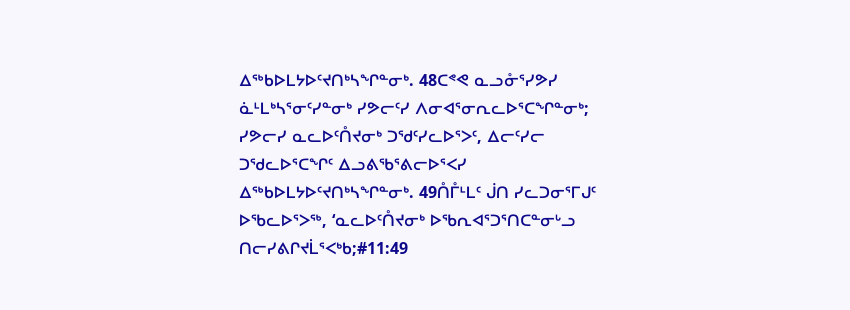ᐃᖅᑲᐅᒪᔭᐅᑦᔪᑎᒃᓴᖏᓐᓂᒃ. 48ᑕᕝᕙ ᓇᓗᓁᕐᓯᕗᓯ ᓈᒻᒪᒃᓴᕐᓂᑦᓯᓐᓂᒃ ᓯᕗᓕᑦᓯ ᐱᓂᐊᕐᓂᕆᓚᐅᕐᑕᖏᓐᓂᒃ; ᓯᕗᓕᓯ ᓇᓚᐅᑦᑍᔪᓂᒃ ᑐᖁᑦᓯᓚᐅᕐᐳᑦ, ᐃᓕᑦᓯᓕ ᑐᖁᓚᐅᕐᑕᖏᑦ ᐃᓗᕕᖃᕐᕕᓕᐅᕐᐸᓯ ᐃᖅᑲᐅᒪᔭᐅᑦᔪᑎᒃᓴᖏᓐᓂᒃ. 49ᑍᒤᒻᒪᑦ ᒎᑎ ᓯᓚᑐᓂᕐᒥᒍᑦ ᐅᖃᓚᐅᕐᐳᖅ, ‘ᓇᓚᐅᑦᑍᔪᓂᒃ ᐅᖃᕆᐊᕐᑐᕐᑎᑕᓐᓂᒡᓗ ᑎᓕᓯᕕᒋᔪᒫᕐᐸᒃᑲ;#11:49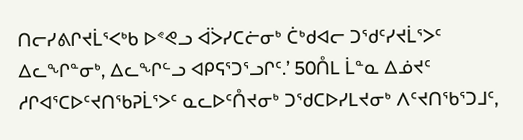ᑎᓕᓯᕕᒋᔪᒫᕐᐸᒃᑲ ᐅᕝᕙᓗ ᐋᐴᓯᑕᓖᓂᒃ ᑖᒃᑯᐊᓕ ᑐᖁᑦᓯᔪᒫᕐᐳᑦ ᐃᓚᖏᓐᓂᒃ, ᐃᓚᖏᓪᓗ ᐊᑭᕋᕐᑐᕐᓗᒋᑦ.’ 50ᑍᒪ ᒫᓐᓇ ᐃᓅᔪᑦ ᓱᒋᐊᕐᑕᐅᑦᔪᑎᖃᕈᒫᕐᐳᑦ ᓇᓚᐅᑦᑍᔪᓂᒃ ᑐᖁᑕᐅᓯᒪᔪᓂᒃ ᐱᑦᔪᑎᖃᕐᑐᒧᑦ,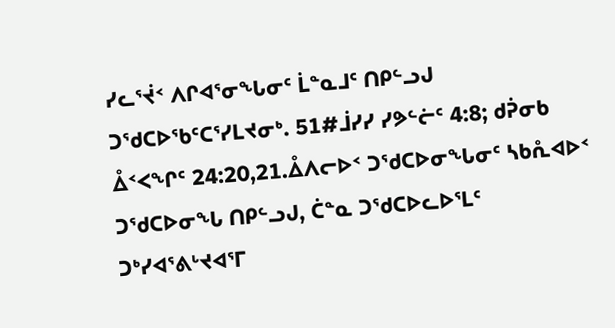ᓯᓚᕐᔫᑉ ᐱᒋᐊᕐᓂᖓᓂᑦ ᒫᓐᓇᒧᑦ ᑎᑭᓪᓗᒍ ᑐᖁᑕᐅᖃᑦᑕᕐᓯᒪᔪᓂᒃ. 51#ᒨᓯᓯ ᓯᕗᓪᓖᑦ 4:8; ᑯᕉᓂᑲ ᐂᑉᐸᖏᑦ 24:20,21.ᐂᐱᓕᐅᑉ ᑐᖁᑕᐅᓂᖓᓂᑦ ᓴᑲᕅᐊᐅᑉ ᑐᖁᑕᐅᓂᖓ ᑎᑭᓪᓗᒍ, ᑖᓐᓇ ᑐᖁᑕᐅᓚᐅᕐᒪᑦ ᑐᒃᓯᐊᕐᕕᒡᔪᐊᕐᒥ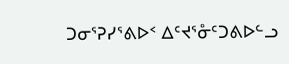ᑐᓂᕐᕈᓯᕐᕕᐅᑉ ᐃᑦᔪᕐᓁᑦᑐᕕᐅᓪᓗ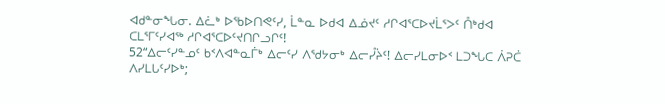ᐊᑯᓐᓂᖓᓂ. ᐃᓛᒃ ᐅᖃᐅᑎᕙᑦᓯ, ᒫᓐᓇ ᐅᑯᐊ ᐃᓅᔪᑦ ᓱᒋᐊᕐᑕᐅᔪᒫᕐᐳᑦ ᑍᒃᑯᐊ ᑕᒪᕐᒥᑦᓯᐊᖅ ᓱᒋᐊᕐᑕᐅᑦᔪᑎᒋᓗᒋᑦ!
52“ᐃᓕᑦᓯᓐᓄᑦ ᑲᑉᐱᐊᓐᓇᒦᒃ ᐃᓕᑦᓯ ᐱᖁᔭᓂᒃ ᐃᓕᓮᔩᑦ! ᐃᓕᓯᒪᓂᐅᑉ ᒪᑐᖓᑕ ᐲᕈᑖ ᐱᓯᒪᒐᑦᓯᐅᒃ;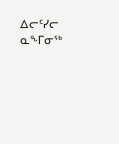ᐃᓕᑦᓯᓕ ᓇᖕᒥᓂᖅ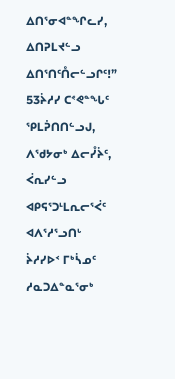ᐃᑎᕐᓂᐊᓐᖏᓚᓯ, ᐃᑎᕈᒪᔪᓪᓗ ᐃᑎᕐᑎᑦᑍᓕᓪᓗᒋᑦ!”
53ᔩᓱᓯ ᑕᕝᕙᓐᖓᑦ ᕿᒪᕉᑎᑎᓪᓗᒍ, ᐱᖁᔭᓂᒃ ᐃᓕᓮᔩᑦ, ᐹᕆᓯᓪᓗ ᐊᑭᕋᕐᑐᒻᒪᕆᓕᕐᐹᑦ ᐊᐱᕐᓱᕐᓗᑎᒡ ᔩᓱᓯᐅᑉ ᒥᒃᓵᓄᑦ ᓱᓇᑐᐃᓐᓇᕐᓂᒃ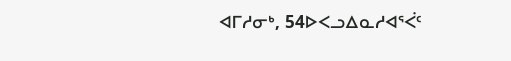ᐊᒥᓱᓂᒃ, 54ᐅᐸᓗᐃᓇᓱᐊᕐᐹᑦ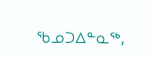ᖃᓄᑐᐃᓐᓇᖅ,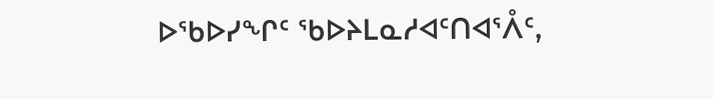ᐅᖃᐅᓯᖏᑦ ᖃᐅᔨᒪᓇᓱᐊᑦᑎᐊᕐᐰᑦ,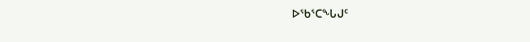ᐅᖃᕐᑕᖓᒍᑦ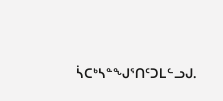ᓵᑕᒃᓴᓐᖑᕐᑎᑦᑐᒪᓪᓗᒍ.